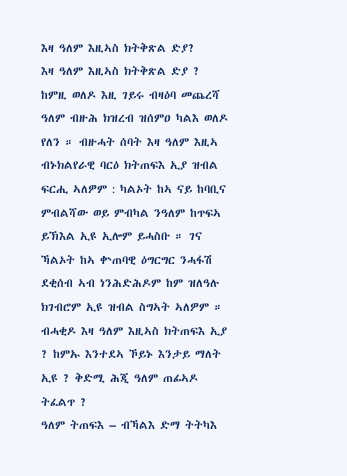እዛ ዓለም እዚኣስ ክትቅጽል ድያ?
እዛ ዓለም እዚኣስ ክትቅጽል ድያ ?
ከምዚ ወለዶ እዚ ገይሩ ብዛዕባ መጨረሻ ዓለም ብዙሕ ክዝረብ ዝሰምዐ ካልእ ወለዶ የለን ። ብዙሓት ሰባት እዛ ዓለም እዚኣ ብኑክልየራዊ ባርዕ ክትጠፍእ ኢያ ዝብል ፍርሒ ኣለዎም : ካልኦት ከኣ ናይ ከባቢና ምብልሻው ወይ ምብካል ንዓለም ከጥፍኣ ይኽእል ኢዩ ኢሎም ይሓስቡ ። ገና ኻልኦት ከኣ ቍጠባዊ ዕግርግር ንሓፋሽ ደቂሰብ ኣብ ነንሕድሕዶም ከም ዝለዓሉ ክገብሮም ኢዩ ዝብል ስግኣት ኣለዎም ።
ብሓቂዶ እዛ ዓለም እዚኣስ ክትጠፍእ ኢያ ? ከምኡ እንተደኣ ኾይኑ እንታይ ማለት ኢዩ ? ቅድሚ ሕጂ ዓለም ጠፊኣዶ ትፈልጥ ?
ዓለም ትጠፍእ – ብኻልእ ድማ ትትካእ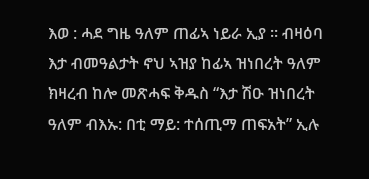እወ : ሓደ ግዜ ዓለም ጠፊኣ ነይራ ኢያ ። ብዛዕባ እታ ብመዓልታት ኖህ ኣዝያ ከፊኣ ዝነበረት ዓለም ክዛረብ ከሎ መጽሓፍ ቅዱስ “እታ ሽዑ ዝነበረት ዓለም ብእኡ: በቲ ማይ: ተሰጢማ ጠፍአት” ኢሉ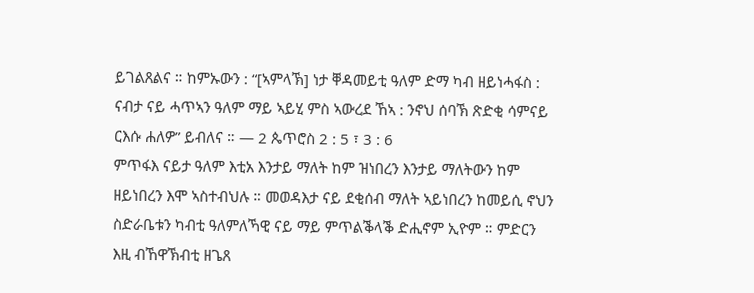ይገልጸልና ። ከምኡውን : “[ኣምላኽ] ነታ ቐዳመይቲ ዓለም ድማ ካብ ዘይነሓፋስ : ናብታ ናይ ሓጥኣን ዓለም ማይ ኣይሂ ምስ ኣውረደ ኸኣ : ንኖህ ሰባኽ ጽድቂ ሳምናይ ርእሱ ሐለዎ” ይብለና ። — 2 ጴጥሮስ 2 : 5 ፣ 3 : 6
ምጥፋእ ናይታ ዓለም እቲአ እንታይ ማለት ከም ዝነበረን እንታይ ማለትውን ከም ዘይነበረን እሞ ኣስተብህሉ ። መወዳእታ ናይ ደቂሰብ ማለት ኣይነበረን ከመይሲ ኖህን ስድራቤቱን ካብቲ ዓለምለኻዊ ናይ ማይ ምጥልቕላቕ ድሒኖም ኢዮም ። ምድርን እዚ ብኸዋኽብቲ ዘጌጸ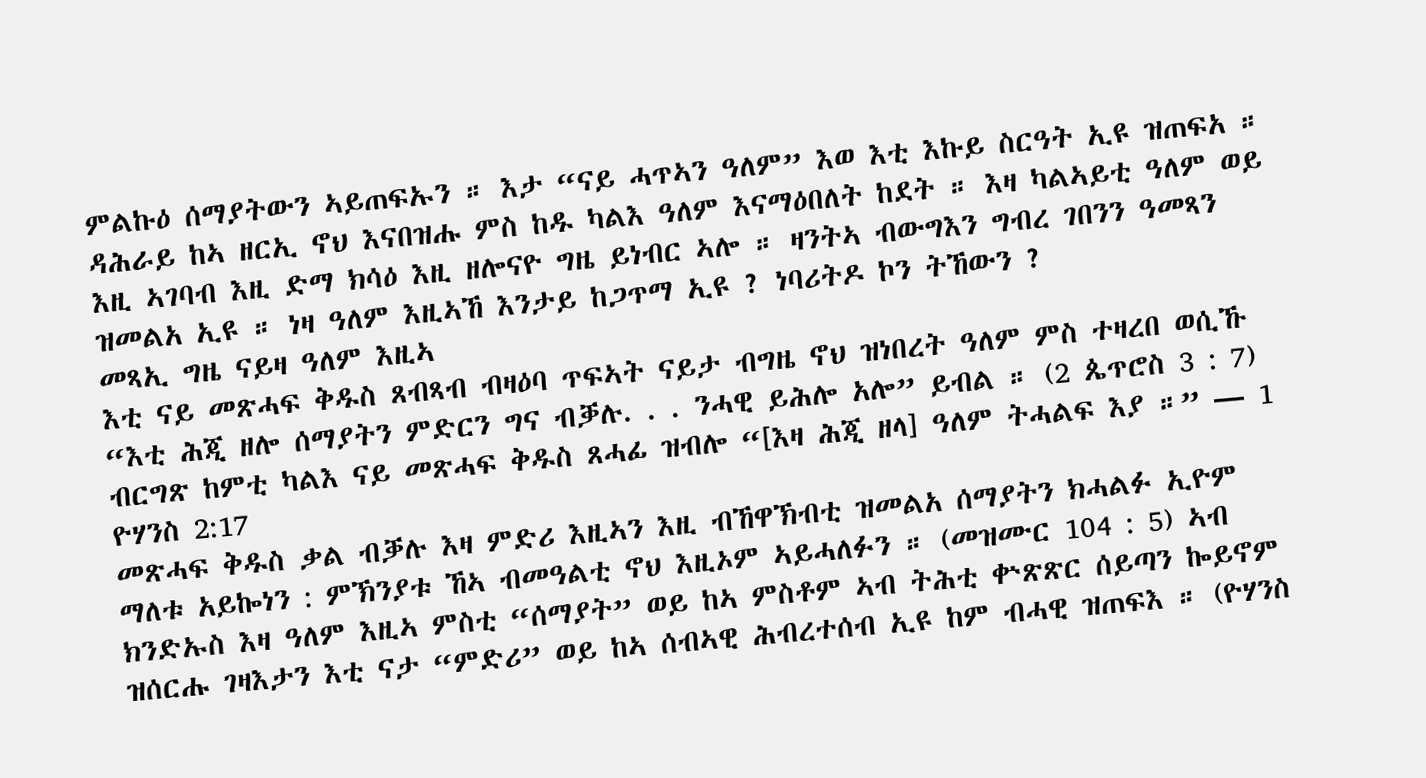ምልኩዕ ሰማያትውን ኣይጠፍኡን ። እታ “ናይ ሓጥኣን ዓለም” እወ እቲ እኩይ ስርዓት ኢዩ ዝጠፍአ ።
ዳሕራይ ከኣ ዘርኢ ኖህ እናበዝሑ ምስ ከዱ ካልእ ዓለም እናማዕበለት ከደት ። እዛ ካልኣይቲ ዓለም ወይ እዚ ኣገባብ እዚ ድማ ክሳዕ እዚ ዘሎናዮ ግዜ ይነብር ኣሎ ። ዛንትኣ ብውግእን ግብረ ገበንን ዓመጻን ዝመልአ ኢዩ ። ነዛ ዓለም እዚኣኸ እንታይ ከጋጥማ ኢዩ ? ነባሪትዶ ኮን ትኸውን ?
መጻኢ ግዜ ናይዛ ዓለም እዚኣ
እቲ ናይ መጽሓፍ ቅዱስ ጸብጻብ ብዛዕባ ጥፍኣት ናይታ ብግዜ ኖህ ዝነበረት ዓለም ምስ ተዛረበ ወሲኹ “እቲ ሕጂ ዘሎ ሰማያትን ምድርን ግና ብቓሉ. . . ንሓዊ ይሕሎ አሎ” ይብል ። (2 ጴጥሮስ 3 : 7) ብርግጽ ከምቲ ካልእ ናይ መጽሓፍ ቅዱስ ጸሓፊ ዝብሎ “[እዛ ሕጂ ዘላ] ዓለም ትሓልፍ እያ ።” — 1 ዮሃንስ 2:17
መጽሓፍ ቅዱስ ቃል ብቓሉ እዛ ምድሪ እዚኣን እዚ ብኸዋኽብቲ ዝመልአ ሰማያትን ክሓልፉ ኢዮም ማለቱ አይኰነን : ምኽንያቱ ኸኣ ብመዓልቲ ኖህ እዚኦም ኣይሓለፉን ። (መዝሙር 104 : 5) ኣብ ክንድኡስ እዛ ዓለም እዚኣ ምስቲ “ሰማያት” ወይ ከኣ ምስቶም ኣብ ትሕቲ ቍጽጽር ሰይጣን ኰይኖም ዝሰርሑ ገዛእታን እቲ ናታ “ምድሪ” ወይ ከኣ ሰብኣዊ ሕብረተሰብ ኢዩ ከም ብሓዊ ዝጠፍእ ። (ዮሃንስ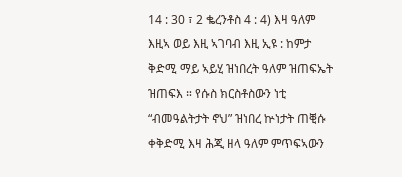14 : 30 ፣ 2 ቈረንቶስ 4 : 4) እዛ ዓለም እዚኣ ወይ እዚ ኣገባብ እዚ ኢዩ : ከምታ ቅድሚ ማይ ኣይሂ ዝነበረት ዓለም ዝጠፍኤት ዝጠፍእ ። የሱስ ክርስቶስውን ነቲ “ብመዓልትታት ኖህ” ዝነበረ ኵነታት ጠቒሱ ቀቅድሚ እዛ ሕጂ ዘላ ዓለም ምጥፍኣውን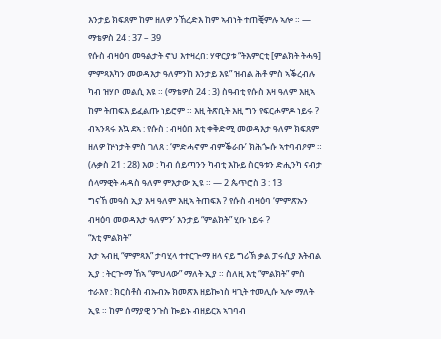እንታይ ክፍጸም ከም ዘለዎ ንኸረድእ ከም ኣብነት ተጠቒምሉ ኣሎ ። — ማቴዎስ 24 : 37 – 39
የሱስ ብዛዕባ መዓልታት ኖህ እተዛረበ: ሃዋርያቱ “ትእምርቲ [ምልክት ትሓዓ] ምምጻእካን መወዳእታ ዓለምንከ እንታይ እዩ” ዝብል ሕቶ ምስ ኣቕረብሉ ካብ ዝሃቦ መልሲ እዩ ። (ማቴዎስ 24 : 3) ስዓብቲ የሱስ እዛ ዓለም እዚኣ ከም ትጠፍእ ይፈልጡ ነይሮም ። እዚ ትጽቢት እዚ ግን የፍርሖምዶ ነይሩ ?
ብኣንጻሩ እኳ ደኣ : የሱስ : ብዛዕበ እቲ ቀቅድሚ መወዳእታ ዓለም ክፍጸም ዘለዎ ኵነታት ምስ ገለጸ : ‘ምድሓኖም ብምቕራቡ’ ክሕጐሱ ኣተባብዖም ። (ሉቃስ 21 : 28) እወ : ካብ ሰይጣንን ካብቲ እኩይ ስርዓቱን ድሒንካ ናብታ ሰላማዊት ሓዳስ ዓለም ምእታው ኢዩ ። — 2 ጴጥሮስ 3 : 13
ግናኸ መዓስ ኢያ እዛ ዓለም እዚኣ ትጠፍእ ? የሱስ ብዛዕባ ‘ምምጽኡን ብዛዕባ መወዳእታ ዓለምን’ እንታይ “ምልክት” ሂቡ ነይሩ ?
“እቲ ምልክት”
እታ ኣብዚ “ምምጻእ” ታባሂላ ተተርጒማ ዘላ ናይ ግሪኽ ቃል ፓሩሲያ እትብል ኢያ : ትርጕማ ኸኣ “ምህላው” ማለት ኢያ ። ስለዚ እቲ “ምልክት” ምስ ተራእየ : ክርስቶስ ብኡብኡ ክመጽእ ዘይኰነስ ዛጊት ተመሊሱ ኣሎ ማለት ኢዩ ። ከም ሰማያዊ ንጉስ ኰይኑ ብዘይርአ ኣገባብ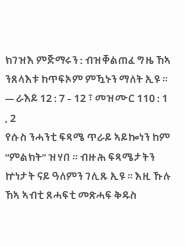ክገዝእ ምጅማሩን : ብዝቐልጠፈ ግዜ ኸኣ ንጸላእቱ ከጥፍኦም ምዃኑን ማለት ኢዩ ። — ራእይ 12 : 7 – 12 ፣ መዝሙር 110 : 1 , 2
የሱስ ንሓንቲ ፍጻሜ ጥራይ ኣይኰነን ከም “ምልክት” ዝሃበ ። ብዙሕ ፍጻሜታትን ኵነታት ናይ ዓለምን ገሊጹ ኢዩ ። እዚ ኹሉ ኸኣ ኣብቲ ጸሓፍቲ መጽሓፍ ቅዱስ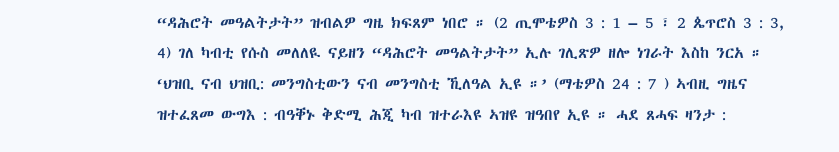“ዳሕሮት መዓልትታት” ዝብልዎ ግዜ ክፍጸም ነበሮ ። (2 ጢሞቴዎስ 3 : 1 – 5 ፣ 2 ጴጥሮስ 3 : 3, 4) ገለ ካብቲ የሱስ መለለዪ ናይዘን “ዳሕሮት መዓልትታት” ኢሉ ገሊጽዎ ዘሎ ነገራት እስከ ንርአ ።
‘ህዝቢ ናብ ህዝቢ: መንግስቲውን ናብ መንግስቲ ኺለዓል ኢዩ ።’ (ማቴዎስ 24 : 7 ) ኣብዚ ግዜና ዝተፈጸመ ውግእ : ብዓቐኑ ቅድሚ ሕጂ ካብ ዝተራእዩ ኣዝዩ ዝዓበየ ኢዩ ። ሓደ ጸሓፍ ዛንታ :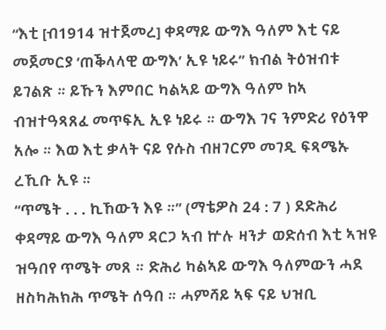“እቲ [ብ1914 ዝተጀመረ] ቀዳማይ ውግእ ዓለም እቲ ናይ መጀመርያ ‘ጠቕላላዊ ውግእ’ ኢዩ ነይሩ” ክብል ትዕዝብቱ ይገልጽ ። ይኹን እምበር ካልኣይ ውግእ ዓለም ከኣ ብዝተዓጻጸፈ መጥፍኢ ኢዩ ነይሩ ። ውግእ ገና ንምድሪ የዕንዋ አሎ ። እወ እቲ ቃላት ናይ የሱስ ብዘገርም መገዲ ፍጻሜኡ ረኺቡ ኢዩ ።
“ጥሜት . . . ኪኸውን እዩ ።” (ማቴዎስ 24 : 7 ) ደድሕሪ ቀዳማይ ውግእ ዓለም ዳርጋ ኣብ ኵሉ ዛንታ ወድሰብ እቲ ኣዝዩ ዝዓበየ ጥሜት መጸ ። ድሕሪ ካልኣይ ውግእ ዓለምውን ሓደ ዘስካሕክሕ ጥሜት ሰዓበ ። ሓምሻይ ኣፍ ናይ ህዝቢ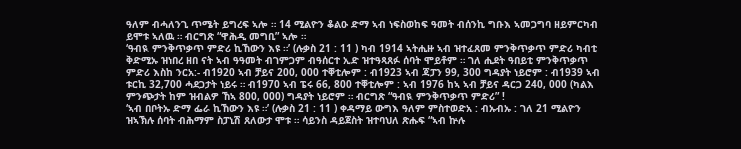ዓለም ብሓለንጊ ጥሜት ይግረፍ ኣሎ ። 14 ሚልዮን ቆልዑ ድማ ኣብ ነፍስወከፍ ዓመት ብሰንኪ ግቡእ ኣመጋግባ ዘይምርካብ ይሞቱ ኣለዉ ። ብርግጽ “ዋሕዲ መግቢ” ኣሎ ።
‘ዓብዪ ምንቅጥቃጥ ምድሪ ኪኸውን እዩ ።’ (ሉቃስ 21 : 11 ) ካብ 1914 ኣትሒዙ ኣብ ዝተፈጸመ ምንቅጥቃጥ ምድሪ ካብቲ ቅድሚኡ ዝነበረ ዘበ ናት ኣብ ዓዓመት ብገምጋም ብዓሰርተ ኢድ ዝተዓጻጸፉ ሰባት ሞይቶም ። ገለ ሒደት ዓበይቲ ምንቅጥቃጥ ምድሪ እስከ ንርአ:- ብ1920 ኣብ ቻይና 200, 000 ተቐቲሎም : ብ1923 ኣብ ጃፓን 99, 300 ግዳያት ነይሮም : ብ1939 ኣብ ቱርኪ 32,700 ሓደጋታት ነይሩ ። ብ1970 ኣብ ፔሩ 66, 800 ተቐቲሎም : ኣብ 1976 ከኣ ኣብ ቻይና ዳርጋ 240, 000 (ካልእ ምንጭታት ከም ዝብልዎ ኸኣ 800, 000) ግዳያት ነይሮም ። ብርግጽ “ዓብዪ ምንቅጥቃጥ ምድሪ” !
‘ኣብ በቦትኡ ድማ ፌራ ኪኸውን እዩ ።’ (ሉቃስ 21 : 11 ) ቀዳማይ ውግእ ዓለም ምስተወድአ : ብኡብኡ : ገለ 21 ሚልዮን ዝኣኽሉ ሰባት ብሕማም ስፓኒሽ ጸለውታ ሞቱ ። ሳይንስ ዳይጀስት ዝተባህለ ጽሑፍ “ኣብ ኵሉ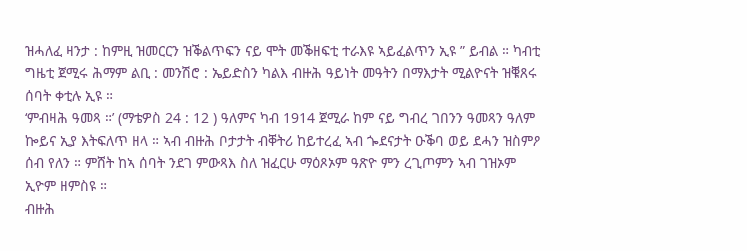ዝሓለፈ ዛንታ : ከምዚ ዝመርርን ዝቕልጥፍን ናይ ሞት መቕዘፍቲ ተራእዩ ኣይፈልጥን ኢዩ ” ይብል ። ካብቲ ግዜቲ ጀሚሩ ሕማም ልቢ : መንሽሮ : ኤይድስን ካልእ ብዙሕ ዓይነት መዓትን በማእታት ሚልዮናት ዝቑጸሩ ሰባት ቀቲሉ ኢዩ ።
‘ምብዛሕ ዓመጻ ።’ (ማቴዎስ 24 : 12 ) ዓለምና ካብ 1914 ጀሚራ ከም ናይ ግብረ ገበንን ዓመጻን ዓለም ኰይና ኢያ እትፍለጥ ዘላ ። ኣብ ብዙሕ ቦታታት ብቐትሪ ከይተረፈ ኣብ ጐደናታት ዑቕባ ወይ ደሓን ዝስምዖ ሰብ የለን ። ምሸት ከኣ ሰባት ንደገ ምውጻእ ስለ ዝፈርሁ ማዕጾኦም ዓጽዮ ምን ረጊጦምን ኣብ ገዝኦም ኢዮም ዘምስዩ ።
ብዙሕ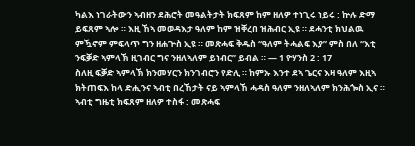ካልእ ነገራትውን ኣብዘን ደሕሮት መዓልትታት ክፍጸም ከም ዘለዎ ተነጊሩ ነይሩ : ኵሉ ድማ ይፍጸም ኣሎ ። እዚ ኸኣ መወዳእታ ዓለም ከም ዝቐረበ ዝሕብር ኢዩ ። ደሓንቲ ክህልዉ ምዃኖም ምፍላጥ ግን ዘሐጕስ ኢዩ ። መጽሓፍ ቅዱስ “ዓለም ትሓልፍ እያ” ምስ በለ “እቲ ንፍቓድ ኣምላኽ ዚገብር ግና ንዘለኣለም ይነብር” ይብል ። — 1 ዮሃንስ 2 : 17
ስለዚ ፍቓድ ኣምላኽ ክንመሃርን ክንገብሮን የድሊ ። ከምኡ እንተ ደኣ ጌርና እዛ ዓለም እዚኣ ክትጠፍእ ከላ ድሒንና ኣብቲ በረኸታት ናይ ኣምላኸ ሓዳስ ዓለም ንዘለኣለም ክንሕጐስ ኢና ። ኣብቲ ግዜቲ ክፍጸም ዘለዎ ተስፋ : መጽሓፍ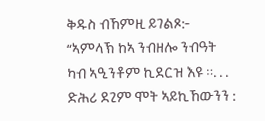ቅዱስ ብኸምዚ ይገልጾ:- “ኣምላኽ ከኣ ንብዘሎ ንብዓት ካብ ኣዒንቶም ኪደርዝ እዩ ።. . . ድሕሪ ደጊም ሞት ኣይኪኸውንን :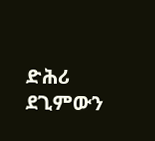ድሕሪ ደጊምውን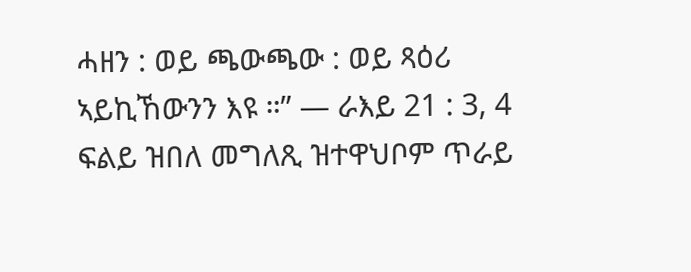ሓዘን : ወይ ጫውጫው : ወይ ጻዕሪ ኣይኪኸውንን እዩ ።” — ራእይ 21 : 3, 4
ፍልይ ዝበለ መግለጺ ዝተዋህቦም ጥራይ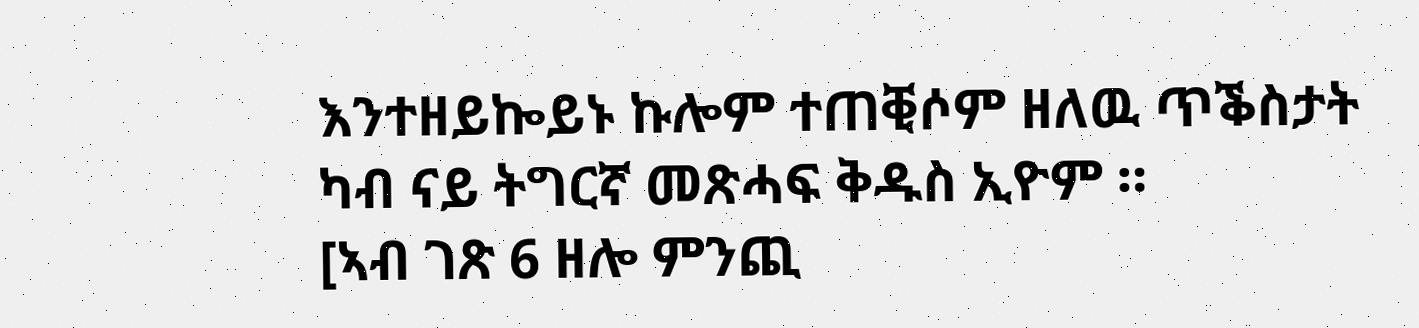እንተዘይኰይኑ ኩሎም ተጠቒሶም ዘለዉ ጥቕስታት ካብ ናይ ትግርኛ መጽሓፍ ቅዱስ ኢዮም ።
[ኣብ ገጽ 6 ዘሎ ምንጪ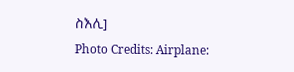ስእሊ]
Photo Credits: Airplane: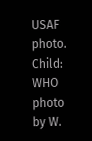USAF photo. Child: WHO photo by W.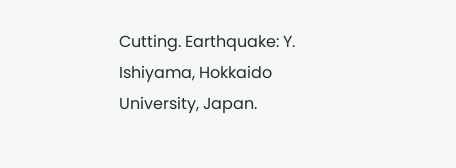Cutting. Earthquake: Y. Ishiyama, Hokkaido University, Japan.